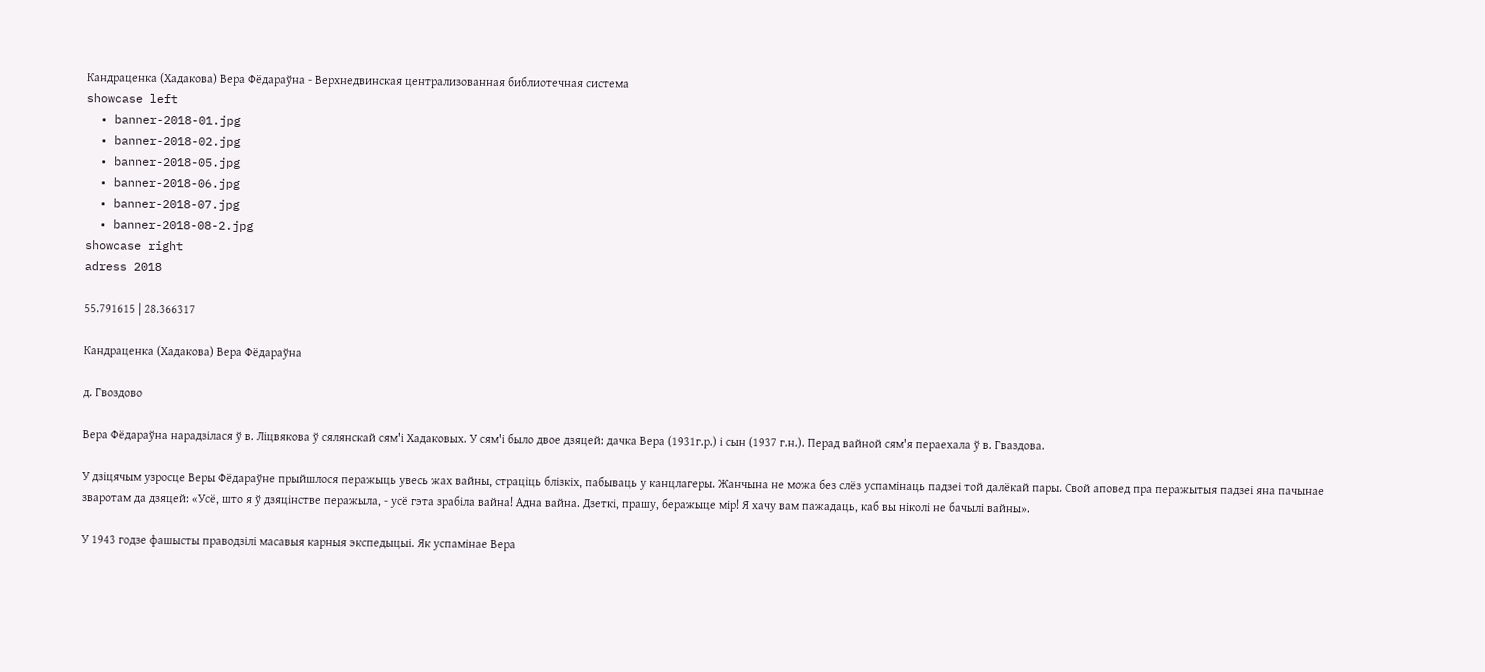Кандраценка (Хадакова) Вера Фёдараўна - Верхнедвинская централизованная библиотечная система
showcase left
  • banner-2018-01.jpg
  • banner-2018-02.jpg
  • banner-2018-05.jpg
  • banner-2018-06.jpg
  • banner-2018-07.jpg
  • banner-2018-08-2.jpg
showcase right
adress 2018

55.791615 | 28.366317

Кандраценка (Хадакова) Вера Фёдараўна

д. Гвоздово

Вера Фёдараўна нарадзілася ў в. Ліцвякова ў сялянскай сям'і Хадаковых. У сям'і было двое дзяцей: дачка Вера (1931г.р.) і сын (1937 г.н.). Перад вайной сям'я пераехала ў в. Гваздова.

У дзіцячым узросце Веры Фёдараўне прыйшлося перажыць увесь жах вайны, страціць блізкіх, пабываць у канцлагеры. Жанчына не можа без слёз успамінаць падзеі той далёкай пары. Свой аповед пра перажытыя падзеі яна пачынае зваротам да дзяцей: «Усё, што я ў дзяцінстве перажыла, - усё гэта зрабіла вайна! Адна вайна. Дзеткі, прашу, беражыце мір! Я хачу вам пажадаць, каб вы ніколі не бачылі вайны».

У 1943 годзе фашысты праводзілі масавыя карныя экспедыцыі. Як успамінае Вера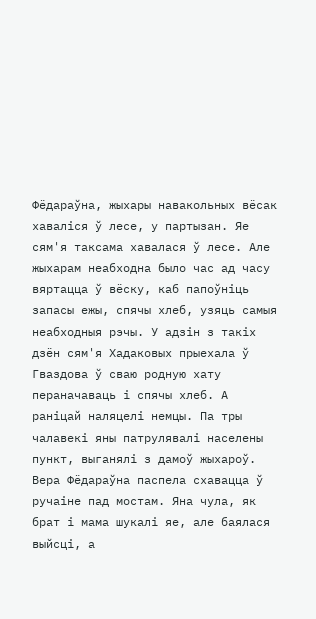Фёдараўна, жыхары навакольных вёсак хаваліся ў лесе, у партызан. Яе сям'я таксама хавалася ў лесе. Але жыхарам неабходна было час ад часу вяртацца ў вёску, каб папоўніць запасы ежы, спячы хлеб, узяць самыя неабходныя рэчы. У адзін з такіх дзён сям'я Хадаковых прыехала ў Гваздова ў сваю родную хату пераначаваць і спячы хлеб. А раніцай наляцелі немцы. Па тры чалавекі яны патрулявалі населены пункт, выганялі з дамоў жыхароў. Вера Фёдараўна паспела схавацца ў ручаіне пад мостам. Яна чула, як брат і мама шукалі яе, але баялася выйсці, а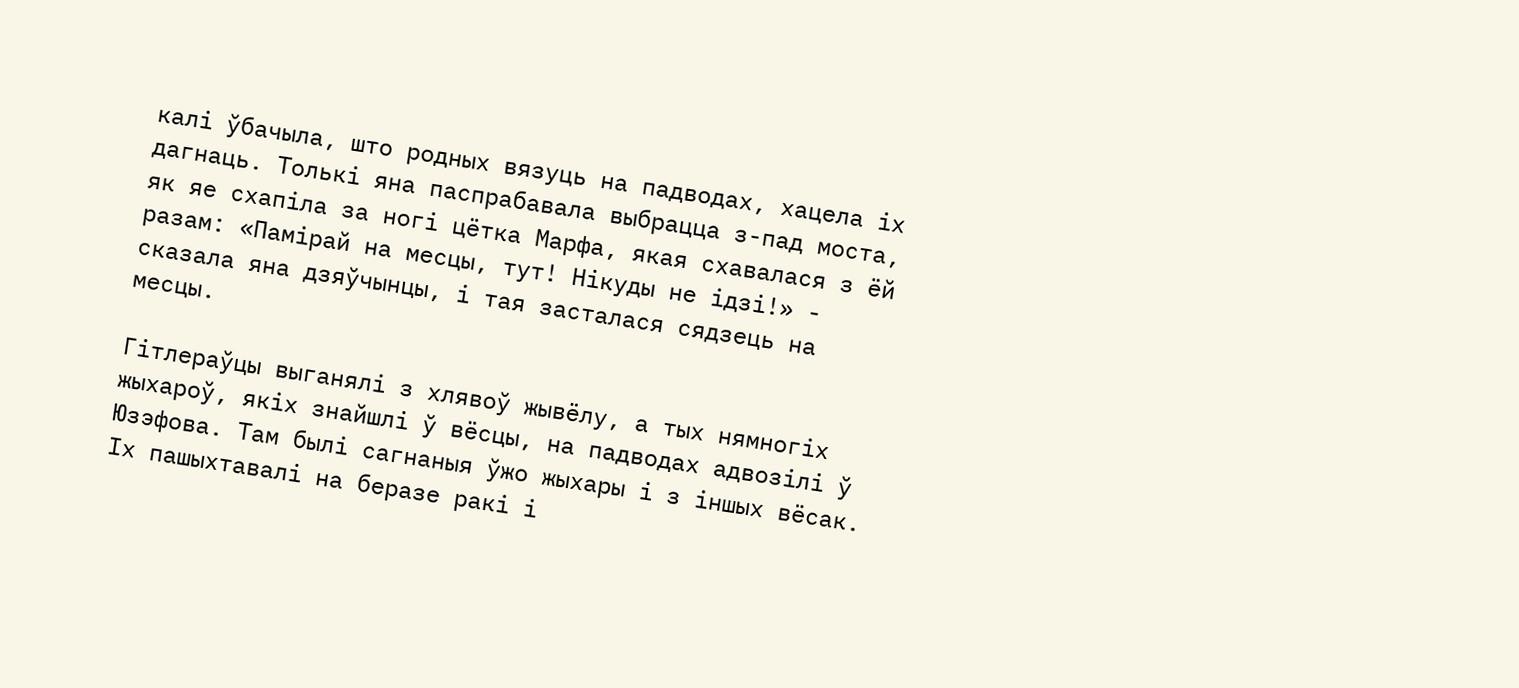калі ўбачыла, што родных вязуць на падводах, хацела іх дагнаць. Толькі яна паспрабавала выбрацца з-пад моста, як яе схапіла за ногі цётка Марфа, якая схавалася з ёй разам: «Памірай на месцы, тут! Нікуды не ідзі!» - сказала яна дзяўчынцы, і тая засталася сядзець на месцы.

Гітлераўцы выганялі з хлявоў жывёлу, а тых нямногіх жыхароў, якіх знайшлі ў вёсцы, на падводах адвозілі ў Юзэфова. Там былі сагнаныя ўжо жыхары і з іншых вёсак. Іх пашыхтавалі на беразе ракі і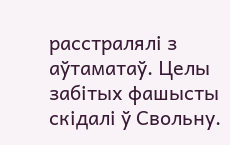расстралялі з аўтаматаў. Целы забітых фашысты скідалі ў Свольну.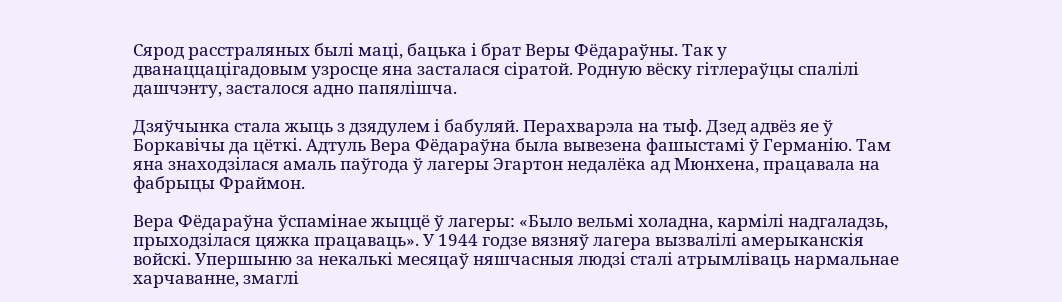Сярод расстраляных былі маці, бацька і брат Веры Фёдараўны. Так у дванаццацігадовым узросце яна засталася сіратой. Родную вёску гітлераўцы спалілі дашчэнту, засталося адно папялішча.

Дзяўчынка стала жыць з дзядулем і бабуляй. Перахварэла на тыф. Дзед адвёз яе ў Боркавічы да цёткі. Адтуль Вера Фёдараўна была вывезена фашыстамі ў Германію. Там яна знаходзілася амаль паўгода ў лагеры Эгартон недалёка ад Мюнхена, працавала на фабрыцы Фраймон.

Вера Фёдараўна ўспамінае жыццё ў лагеры: «Было вельмі холадна, кармілі надгаладзь, прыходзілася цяжка працаваць». У 1944 годзе вязняў лагера вызвалілі амерыканскія войскі. Упершыню за некалькі месяцаў няшчасныя людзі сталі атрымліваць нармальнае харчаванне, змаглі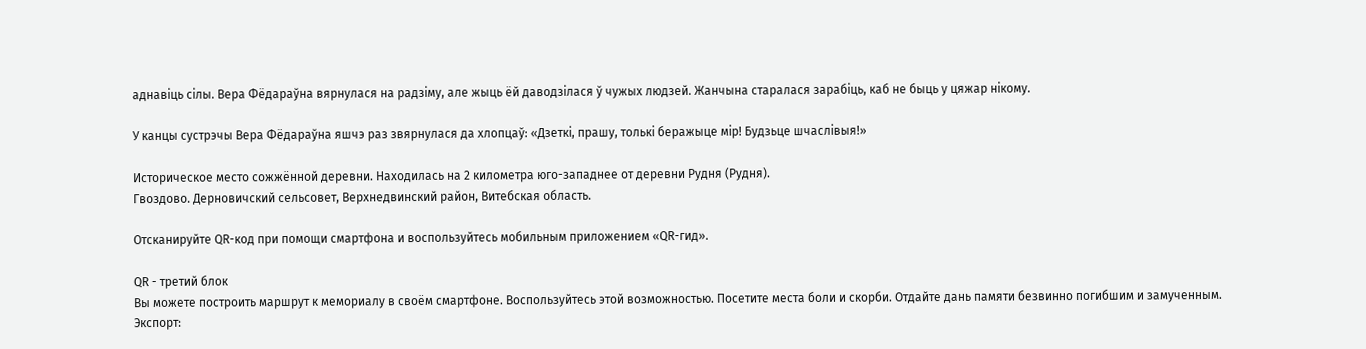аднавіць сілы. Вера Фёдараўна вярнулася на радзіму, але жыць ёй даводзілася ў чужых людзей. Жанчына старалася зарабіць, каб не быць у цяжар нікому.

У канцы сустрэчы Вера Фёдараўна яшчэ раз звярнулася да хлопцаў: «Дзеткі, прашу, толькі беражыце мір! Будзьце шчаслівыя!»

Историческое место сожжённой деревни. Находилась на 2 километра юго-западнее от деревни Рудня (Рудня).
Гвоздово. Дерновичский сельсовет, Верхнедвинский район, Витебская область.

Отсканируйте QR-код при помощи смартфона и воспользуйтесь мобильным приложением «QR-гид».

QR - третий блок
Вы можете построить маршрут к мемориалу в своём смартфоне. Воспользуйтесь этой возможностью. Посетите места боли и скорби. Отдайте дань памяти безвинно погибшим и замученным.
Экспорт: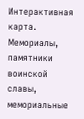Интерактивная карта. Мемориалы, памятники воинской славы, мемориальные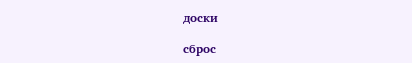доски

сброс